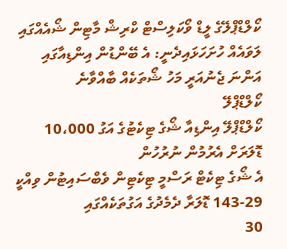ކޯލްޑްޕްލޭގެ ލީޑް ވޯކަލިސްޓް ކްރިޝް މާޓިން ޝޯއެއްގައި ލަވައެއް ހުށަހަޅައިދެނީ: އެ ބޭންޑުން އިންޑިއާގައި އަންނަ ޖެނުއަރީ މަހު ޝޯތަކެއް ބާއްވާނެ
ކޯލްޑްޕްލޭ
ކޯލްޑްޕްލޭ އިންޑިއާ ޝޯގެ ޓިކެޓުގެ އަގު 10،000 ޑޮލަރަށް އެރުމުން ނުރުހުން
އެ ޝޯގެ ޓިކެޓް ރަސްމީ ޓިކެޓިން ވެބްސައިޓުން ވިއްކީ 29-143 ޑޮލަރާ ދެމެދުގެ އަގުތަކެއްގައި
30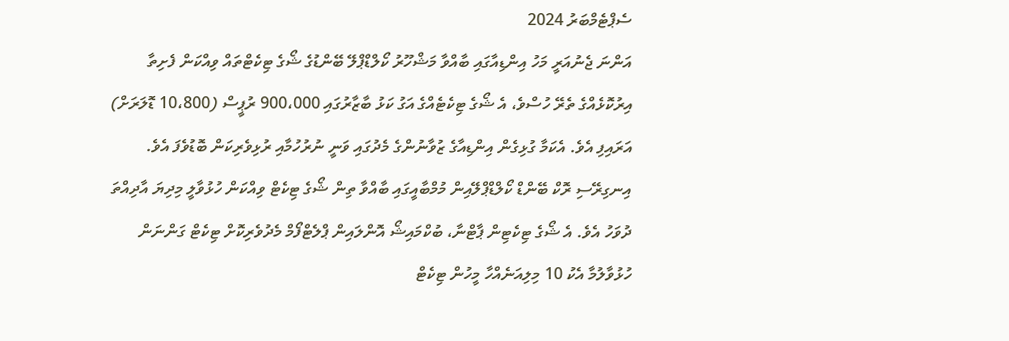ސެޕްޓެމްބަރު 2024
އަންނަ ޖެނުއަރީ މަހު އިންޑިއާގައި ބާއްވާ މަޝްހޫރު ކޯލްޑްޕްލޭ ބޭންޑުގެ ޝޯގެ ޓިކެޓްތައް ވިއްކަން ފެށިތާ އިރުކޮޅެއްގެ ތެރޭ ހުސްވެ، އެ ޝޯގެ ޓިކެޓެއްގެ އަގު ކަޅު ބާޒާރުގައި 900،000 ރުޕީސް (10،800 ޑޮލަރަށް) އަރައިފި އެވެ. އެކަމާ ގުޅިގެން އިންޑިއާގެ ޒުވާނުންގެ މެދުގައި ވަނީ ނުރުހުމާއި ރުޅިވެރިކަން ބޮޑުވެފަ އެވެ.
އިނގިރޭސި ރޮކް ބޭންޑް ކޯލްޑްޕްލޭއިން މުމްބާއީގައި ބާއްވާ ތިން ޝޯގެ ޓިކެޓް ވިއްކަން ހުޅުވާލީ މިދިޔަ އާދިއްތަ ދުވަހު އެވެ. އެ ޝޯގެ ޓިކެޓިން ޕާޓްނާ، ބުކްމައިޝޯ އޮންލައިން ޕްލެޓްފޯމް މެދުވެރިކޮށް ޓިކެޓް ގަންނަން ހުޅުވާލުމާ އެކު 10 މިލިއަނެއްހާ މީހުން ޓިކެޓް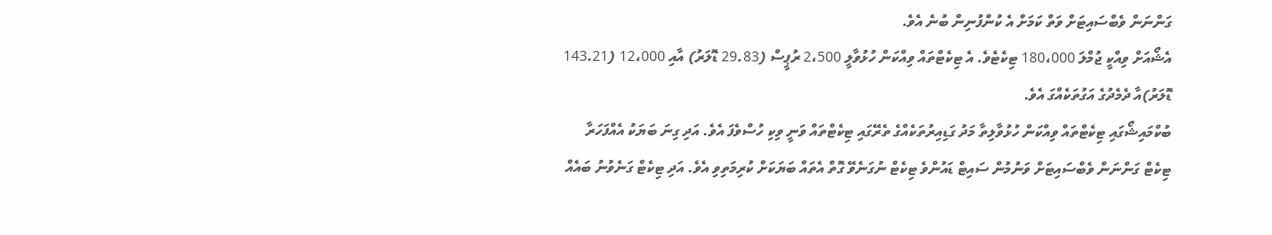ގަންނަން ވެބްސައިޓަށް ވަތް ކަމަށް އެ ކުންފުނިން ބުނެ އެވެ.
އެޝޯއަށް ވިއްކީ ޖުމްލަ 180،000 ޓިކެޓެވެ. އެ ޓިކެޓްތައް ވިއްކަން ހުޅުވާލީ 2،500 ރުޕީސް (29.83 ޑޮލަރު) އާއި 12،000 (143.21 ޑޮލަރު)އާ ދެމެދުގެ އަގުތަކެއްގަ އެވެ.
ބުކްމައިޝޯގައި ޓިކެޓްތައް ވިއްކަން ހުޅުވާލިތާ މަދު ގަޑިއިރުތަކެއްގެ ތެރޭގައި ޓިކެޓްތައް ވަނީ ވިކި ހުސްވެފަ އެވެ. އަދި ގިނަ ބަޔަކު އެއްފަހަރާ ޓިކެޓް ގަންނަން ވެބްސައިޓަށް ވަނުމުން ސައިޓް ޑައުންވެ ޓިކެޓް ނުގަނެވޭ ގޮތް އެތައް ބަޔަކަށް ކުރިމަތިވި އެވެ. އަދި ޓިކެޓް ގަނެވުނު ބައެއް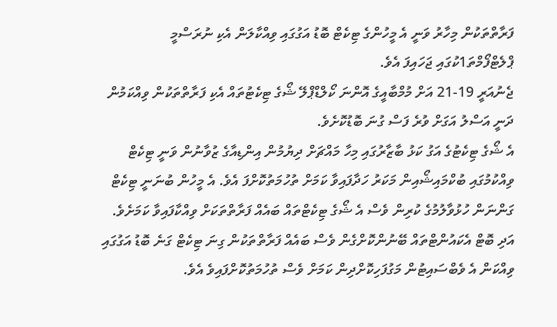ފަރާތްތަކުން މިހާރު ވަނީ އެ މީހުންގެ ޓިކެޓް ބޮޑު އަގުގައި ވިއްކާލަން އެކި ނުރަސްމީ ޕްލެޓްފޯމްތަ1ކުގައި ޖަހައިފަ އެވެ.
ޖެނުއަރީ 19-21 އަށް މުމްބާއީގެ އޮންނަ ކޯލްޑްޕްލޭ ޝޯގެ ޓިކެޓުތައް އެކި ފަރާތްތަކުން ވިއްކަމުން ދަނީ އަސްލު އަގަށް ވުރެ ފަސް ގުނަ ބޮޑުކޮށެވެ.
އެ ޝޯގެ ޓިކެޓުގެ އަގު ކަޅު ބާޒާރުގައި މިހާ މައްޗަށް ދިޔުމުން އިންޑިއާގެ ޒުވާނުން ވަނީ ޓިކެޓް ވިއްކުމުގައި ބުކްމައިޝޯއިން މަކަރު ހަދާފައިވާ ކަމަށް ތުހުމަތުކޮށްފަ އެވެ. އެ މީހުން ބުނަނީ ޓިކެޓް ގަންނަން ހުޅުވާލުމުގެ ކުރިން ވެސް އެ ޝޯގެ ޓިކެޓްތައް ބައެއް ފަރާތްތަކަށް ވިއްކާފައިވާ ކަމަށެވެ. އަދި ބޮޓް އެކައުންޓްތައް ބޭނުންކޮށްގެން ވެސް ބައެއް ފަރާތްތަކުން ގިނަ ޓިކެޓް ގަނެ ބޮޑު އަގުގައި ވިއްކަން އެ ވެބްސައިޓުން މަގުފަހިކޮށްދިން ކަމަށް ވެސް ތުހުމަތުކޮށްފައިވެ އެވެ.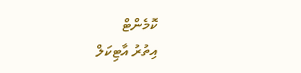ކޮމެންޓް
އިތުރު އާޓިކަލް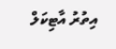އިތުރު އާޓިކަލް